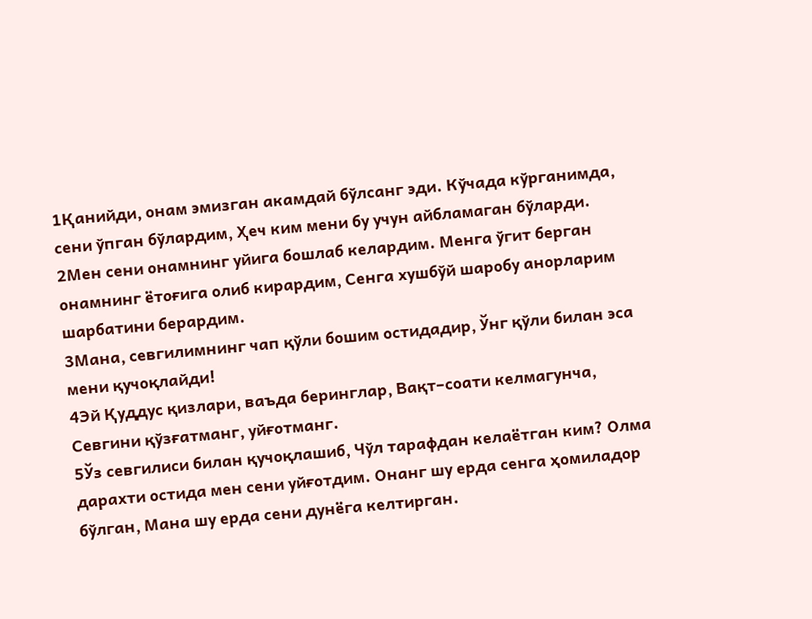1Қанийди, онам эмизган акамдай бўлсанг эди. Кўчада кўрганимда, сени ўпган бўлардим, Ҳеч ким мени бу учун айбламаган бўларди.
2Мен сени онамнинг уйига бошлаб келардим. Менга ўгит берган онамнинг ётоғига олиб кирардим, Сенга хушбўй шаробу анорларим шарбатини берардим.
3Мана, севгилимнинг чап қўли бошим остидадир, Ўнг қўли билан эса мени қучоқлайди!
4Эй Қуддус қизлари, ваъда беринглар, Вақт–соати келмагунча, Севгини қўзғатманг, уйғотманг.
5Ўз севгилиси билан қучоқлашиб, Чўл тарафдан келаётган ким? Олма дарахти остида мен сени уйғотдим. Онанг шу ерда сенга ҳомиладор бўлган, Мана шу ерда сени дунёга келтирган.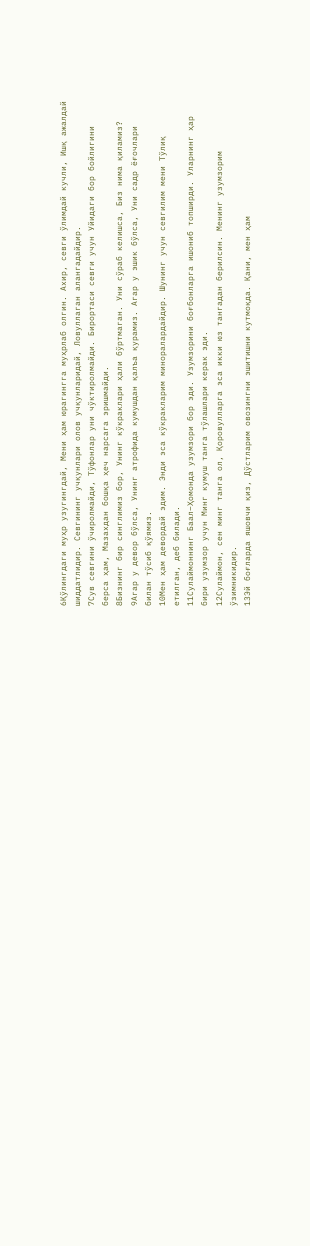6Қўлингдаги муҳр узугингдай, Мени ҳам юрагингга муҳрлаб олгин. Ахир, севги ўлимдай кучли, Ишқ ажалдай шиддатлидир. Севгининг учқунлари олов учқунларидай, Ловуллаган алангадайдир.
7Сув севгини ўчиролмайди, Тўфонлар уни чўктиролмайди. Бирортаси севги учун Уйидаги бор бойлигини берса ҳам, Мазахдан бошқа ҳеч нарсага эришмайди.
8Бизнинг бир синглимиз бор, Унинг кўкраклари ҳали бўртмаган. Уни сўраб келишса, Биз нима қиламиз?
9Агар у девор бўлса, Унинг атрофида кумушдан қалъа қурамиз. Агар у эшик бўлса, Уни садр ёғочлари билан тўсиб қўямиз.
10Мен ҳам девордай эдим. Энди эса кўкракларим миноралардайдир. Шунинг учун севгилим мени Тўлиқ етилган, деб билади.
11Сулаймоннинг Баал–Ҳомонда узумзори бор эди. Узумзорини боғбонларга ишониб топширди. Уларнинг ҳар бири узумзор учун Минг кумуш танга тўлашлари керак эди.
12Сулаймон, сен минг танга ол, Қоровулларга эса икки юз тангадан берилсин. Менинг узумзорим ўзимникидир.
13Эй боғларда яшовчи қиз, Дўстларим овозингни эшитишни кутмоқда. Қани, мен ҳам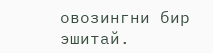овозингни бир эшитай.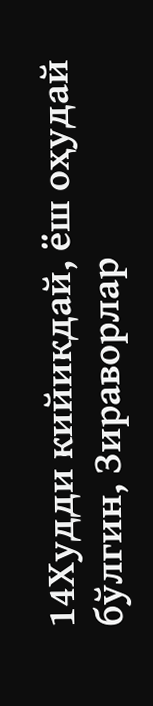14Худди кийикдай, ёш оҳудай бўлгин, Зираворлар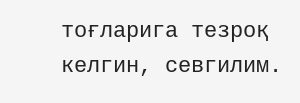тоғларига тезроқ келгин, севгилим.